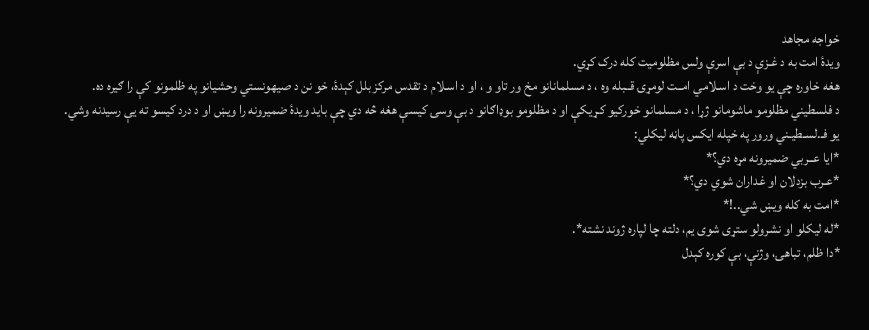خواجه مجاهد
ویدۀ امت به د غـزې د بې اسرې ولس مظلومیت کله درک کړي.
هغه خاوره چې یو وخت د اسـلامي امــت لومړۍ قــبله وه ، د مسلمانانو مخ ور تاو و ، او د اسـلام د تقدس مرکز بلل کېدۀ، خو نن د صیهونستي وحشیانو په ظلمونو کې را ګيره ده.
د فلسطیني مظلومو ماشومانو ژړا ، د مسلمانو خورکیو کـړیکې او د مظلومو بوډاګانو د بې وسۍ کیسې هغه څه دي چې باید ویدۀ ضمیرونه را ویښ او د درد کیسو ته یې رسیدنه وشي.
یو فـ.لسـطیـني ورور په خپله ایکس پاڼه لیکلي:
*ایا عــربي ضمیرونه مړه دي؟*
*عـرب بزدلان او غداران شوي دي؟*
*امت به کله ویښ شي..!*
*له لیکلو او نشرولو ستړی شوی یم، دلته چا لپاره ژوند نشته*.
*دا ظلم، تباهۍ، وژنې، بې کوره کېدل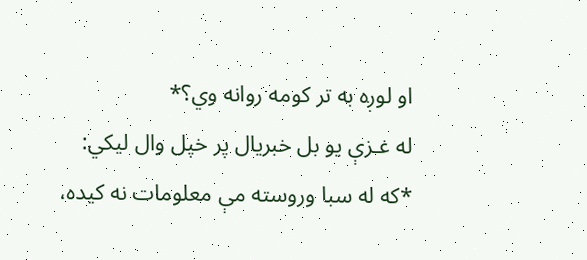او لوږه به تر کومه روانه وي؟*
له غـزې یو بل خبریال پر خپل وال لیکي:
*که له سبا وروسته مې معلومات نه کیده،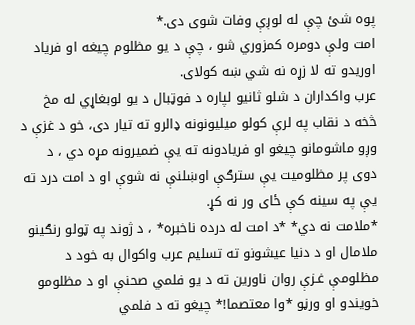پوه شئ چې له لوږې وفات شوی دی.*
امت ولې دومره کمزوري شو ، چې د یو مظلوم چیغه او فریاد اوریدو ته لا زړه نه شي ښه کولای.
عرب واکداران د شلو ثانیو لپاره د فوټبال د یو لوبغاړي له مخ څخه د نقاب په لرې کولو میلیونونه ډالرو ته تیار دی، خو د غزې د وږو ماشومانو چیغو او فریادونه ته یې ضمیرونه مړه دي ، د دوی پر مظلومیت یې سترګې اوښلنې نه شوې او د امت درد ته یې په سینه کې ځای ور نه کړ.
*ملامت نه دي* *د امت له درده ناخبره* ، د ژوند په ټولو رنګینو ملامال او د دنیا عیشونو ته تسلیم عرب واکوال به خود د مظلومې غـزې روان ناورین ته د یو فلمي صحنې او د مظلومو خویندو او ورڼو *وا معتصما!* چیغو ته د فلمي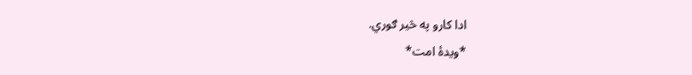ادا کارو په څیر ګوري.
*ویدۀ امت*